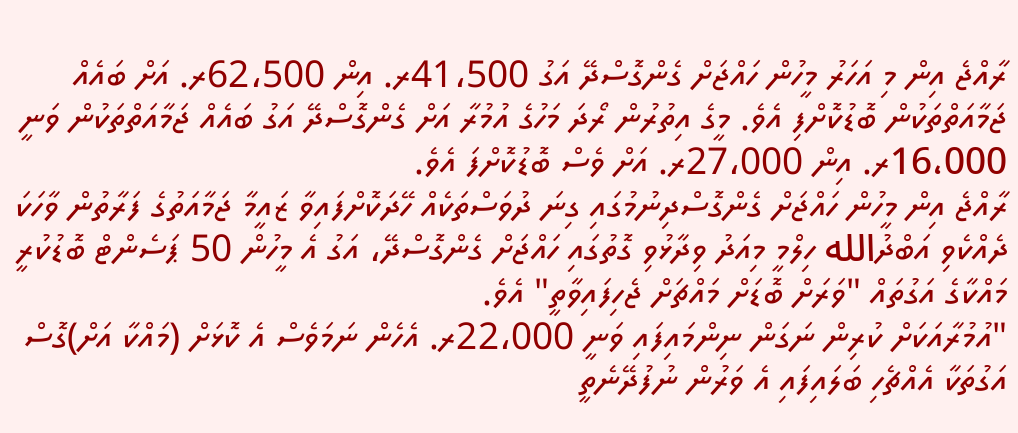ރާއްޖެ އިން މި އަހަރު މީހުން ހައްޖަށް ގެންގޮސްދޭ އަގު 41،500ރ. އިން 62،500ރ. އަށް ބައެއް ޖަމާއަތްތަކުން ބޮޑުކޮށްފި އެވެ. މީގެ އިތުރުން ރޯދަ މަހުގެ އުމުރާ އަށް ގެންގޮސްދޭ އަގު ބައެއް ޖަމާއަތްތަކުން ވަނީ 16،000ރ. އިން 27،000ރ. އަށް ވެސް ބޮޑުކޮށްފަ އެވެ.
ރާއްޖެ އިން މީހުން ހައްޖަށް ގެންގޮސްދިނުމުގައި ގިނަ ދުވަސްތަކެއް ހޭދަކޮށްފައިވާ ޒައީމާ ޖަމާއަތުގެ ފަރާތުން ވާހަކަ ދެއްކެވި އަބްދުالله ހިލްމީ މިއަދު ވިދާޅުވި ގޮތުގައި ހައްޖަށް ގެންގޮސްދޭ، އަގު އެ މީހުން 50 ޕަސެންޓް ބޮޑުކުރީ މައްކާގެ އަގުތައް "ވަރަށް ބޮޑަށް މައްޗަށް ޖެހިފައިވާތީ" އެވެ.
"އުމުރާއަކަށް ކުރިން ނަގަން ނިންމައިފައި ވަނީ 22،000ރ. އެހެން ނަމަވެސް އެ ކޮޅަށް (މައްކާ އަށް)ގޮސް އަގުތަކާ އެއްޗެހި ބަލައިފައި އެ ވަރުން ނުފުދޭނެތީ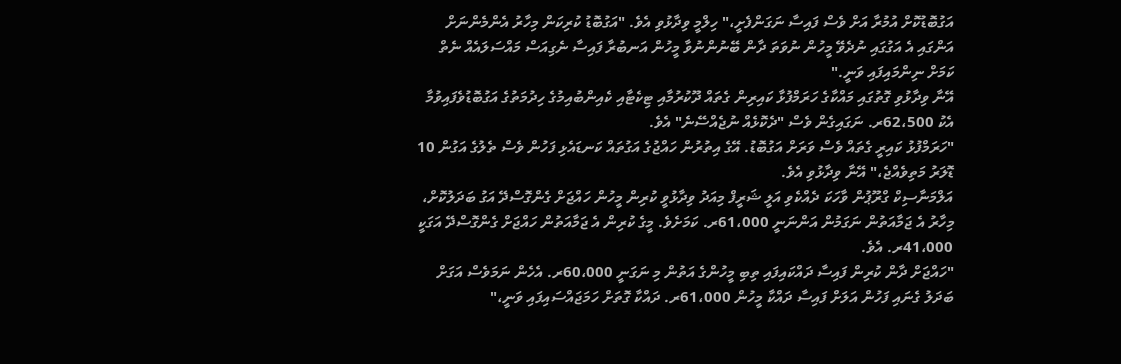އަގުބޮޑުކޮށް އުމުރާ އަށް ވެސް ފައިސާ ނަގަންފެށީ،" ހިލްމީ ވިދާޅުވި އެވެ. "އަގުބޮޑު ކުރިކަން މިހާރު އެންމެންނަށް އަންގައި އެ އަގުގައި ނުދެވޭ މީހުން ނުވަތަ ދާން ބޭނުންނުވާ މީހުން އަނބުރާ ފައިސާ ނެގިއަސް މައްސަލައެއް ނެތް ކަމަށް ނިންމައިފައި ވަނީ."
އޭނާ ވިދާޅުވި ގޮތުގައި މައްކާގެ ހަރަމްފުޅާ ކައިރިން ގެތައް ދޫކުރުމާއި ޓިކެޓާއި ކެއިންބުއިމުގެ ހިދުމަތުގެ އަގުބޮޑުވެފައިވުމާ އެކު 62،500ރ. ނަގައިގެން ވެސް "ދެކޮޅެއް ނުޖެއްސޭނެ" އެވެ.
"ހަރަމްފުޅު ކައިރީ ގެތައް ވެސް ވަރަށް އަގުބޮޑު. އޭގެ އިތުރުން ހައްޖުގެ އަގުތައް ކަނޑައެޅި ފަހުން ވެސް ތެލުގެ އަގުން 10 ޑޮލަރު މަތިވެއްޖެ،" އޭނާ ވިދާޅުވި އެވެ.
އަލްމަނާސިކް ގްރޫޕުން ވާހަކަ ދެއްކެވި އަލީ ޝަރީފް މިއަދު ވިދާޅުވީ ކުރިން މީހުން ހައްޖަށް ގެންގޮސްދޭ އަގު ބަދަލުކޮށް، މިހާރު އެ ޖަމާއަތުން ނަގަމުން އަންނަނީ 61،000ރ. ކަމަށެވެ. މީގެ ކުރިން އެ ޖަމާއަތުން ހައްޖަށް ގެންގޮސްދޭ އަގަކީ 41،000ރ. އެވެ.
"ހައްޖަށް ދާން ކުރިން ފައިސާ ދައްކައިފައި ތިބި މީހުންގެ އަތުން މި ނަގަނީ 60،000ރ. އެހެން ނަމަވެސް އަގަށް ބަދަލު ގެނައި ފަހުން އަލަށް ފައިސާ ދައްކާ މީހުން 61،000ރ. ދައްކާ ގޮތަށް ހަމަޖައްސައިފައި ވަނީ،"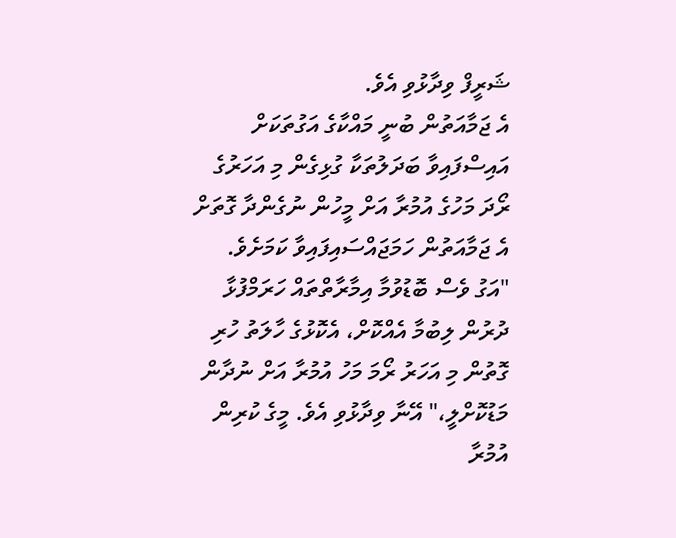ޝަރީފް ވިދާޅުވި އެވެ.
އެ ޖަމާއަތުން ބުނީ މައްކާގެ އަގުތަކަށް އައިސްފައިވާ ބަދަލުތަކާ ގުޅިގެން މި އަހަރުގެ ރޯދަ މަހުގެ އުމުރާ އަށް މީހުން ނުގެންދާ ގޮތަށް އެ ޖަމާއަތުން ހަމަޖައްސައިފައިވާ ކަމަށެވެ.
"އަގު ވެސް ބޮޑުވުމާ އިމާރާތްތައް ހަރަމްފުޅާ ދުރުން ލިބުމާ އެއްކޮށް، އެކޮޅުގެ ހާލަތު ހުރި ގޮތުން މި އަހަރު ރޯމަ މަހު އުމުރާ އަށް ނުދާން މަޑުކޮށްލީ،" އޭނާ ވިދާޅުވި އެވެ. މީގެ ކުރިން އުމުރާ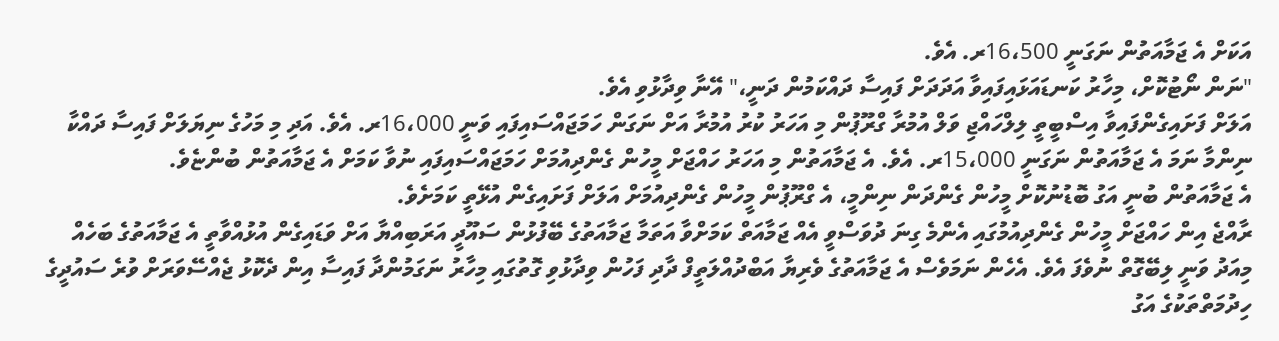އަކަށް އެ ޖަމާއަތުން ނަގަނީ 16،500ރ. އެވެ.
"ނަން ނޯޓުކޮށް، މިހާރު ކަނޑައަޅައިފައިވާ އަދަދަށް ފައިސާ ދައްކަމުން ދަނީ،" އޭނާ ވިދާޅުވި އެވެ.
އަލަށް ފަށައިގެންފައިވާ އިސްބީތީ ލިލްހައްޖި ވަލް އުމުރާ ގްރޫޕުން މި އަހަރު ކުރު އުމުރާ އަށް ނަގަން ހަމަޖައްސައިފައި ވަނީ 16،000ރ. އެވެ. އަދި މި މަހުގެ ނިޔަލަށް ފައިސާ ދައްކާ ނިންމާ ނަމަ އެ ޖަމާއަތުން ނަގަނީ 15،000ރ. އެވެ. އެ ޖަމާއަތުން މި އަހަރު ހައްޖަށް މީހުން ގެންދިއުމަށް ހަމަޖައްސައިފައި ނުވާ ކަމަށް އެ ޖަމާއަތުން ބުންޏެވެ.
އެ ޖަމާއަތުން ބުނީ އަގު ބޮޑުނުކޮށް މީހުން ގެންދަން ނިންމީ، އެ ގްރޫޕުން މީހުން ގެންދިއުމަށް އަލަށް ފަށައިގެން އުޅޭތީ ކަމަށެވެ.
ރާއްޖެ އިން ހައްޖަށް މީހުން ގެންދިއުމުގައި އެންމެ ގިނަ ދުވަސްވީ އެއް ޖަމާއަތް ކަމަށްވާ އަތަމާ ޖަމާއަތުގެ ބޭފުޅުން ސައޫދީ އަރަބިއްޔާ އަށް ވަޑައިގެން އުޅުއްވާތީ އެ ޖަމާއަތުގެ ބަހެއް މިއަދު ވަނީ ލިބޭގޮތް ނުވެފަ އެވެ. އެހެން ނަމަވެސް އެ ޖަމާއަތުގެ ވެރިޔާ އަބްދުއްލަތީފް ދާދި ފަހުން ވިދާޅުވި ގޮތުގައި މިހާރު ނަގަމުންދާ ފައިސާ އިން ދެކޮޅު ޖެއްސޭވަރަށް ވުރެ ސައުދީގެ ހިދުމަތްތަކުގެ އަގު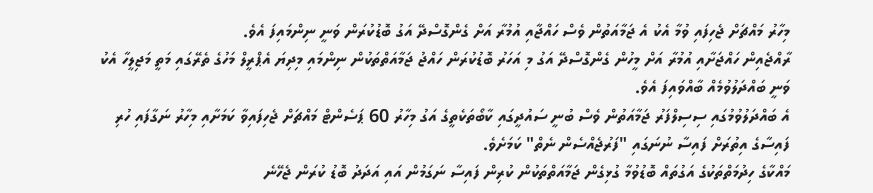މިހާރު މައްޗަށް ޖެހިފައި ވުމާ އެކު އެ ޖަމާއަތުން ވެސް ހައްޖާއި އުމުރާ އަށް ގެންގޮސްދޭ އަގު ބޮޑުކުރަން ވަނީ ނިންމައިފަ އެވެ.
ރާއްޖެއިން ހައްޖަށާއި އުމުރާ އަށް މީހުން ގެންގޮސްދޭ އަގު މި އަހަރު ބޮޑުކުރަން ހައްޖު ޖަމާއަތްތަކުން ނިންމައި މިދިޔަ އެޕްރީލް މަހުގެ ތެރޭގައި މަތީ މަޖިލީހާ އެކު ވަނީ ބައްދަލުވުމެއް ބާއްވައިފަ އެވެ.
އެ ބައްދަލުވުމުގައި ސިސިލްފަރު ޖަމާއަތުން ވެސް ބުނީ ސައުދީގައި ކާބޯތަކެތީގެ އަގު މިހާރު 60 ޕަސެންޓް މައްޗަށް ޖެހިފައިވާ ކަމަށާއި މިހާރު ނަގާފައި ހުރި ފައިސާގެ އިތުރަށް ފައިސާ ނުނަގައި "ފަރުޖެއްސެން ނެތް" ކަމަށެވެ.
މައްކާގެ ހިދުމަތްތަކުގެ އަގުތައް ބޮޑުވުމާ ގުޅިގެން ޖަމާއަތްތަކުން ކުރިން ފައިސާ ނަގަމުން އައި އަދަދު ބޮޑު ކުރަން ޖެހޭނެ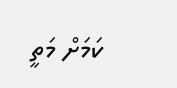ކަމަށް މަތީ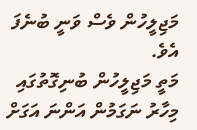މަޖިލީހުން ވެސް ވަނީ ބުނެފަ އެވެ.
މަތީ މަޖިލީހުން ބުނިގޮތުގައި މިހާރު ނަގަމުން އަންނަ އަގަށް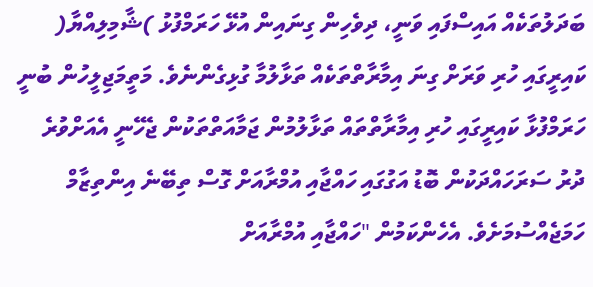ބަދަލުތަކެއް އައިސްފައި ވަނީ، ދިވެހިން ގިނައިން އުޅޭ ހަރަމްފުޅު )ޝާމިލިއްޔާ( ކައިރީގައި ހުރި ވަރަށް ގިނަ އިމާރާތްތަކެއް ތަޅާލުމާ ގުޅިގެންނެވެ. މަތީމަޖިލީހުން ބުނީ ހަރަމްފުޅާ ކައިރީގައި ހުރި އިމާރާތްތައް ތަޅާލުމުން ޖަމާއަތްތަކުން ޖެހޭނީ އެއަށްވުރެ ދުރު ސަރަހައްދަކުން ބޮޑު އަގުގައި ހައްޖާއި އުމްރާއަށް ގޮސް ތިބޭނެ އިންތިޒާމް ހަމަޖެއްސުމަށެވެ. އެހެންކަމުން "ހައްޖާއި އުމްރާއަށް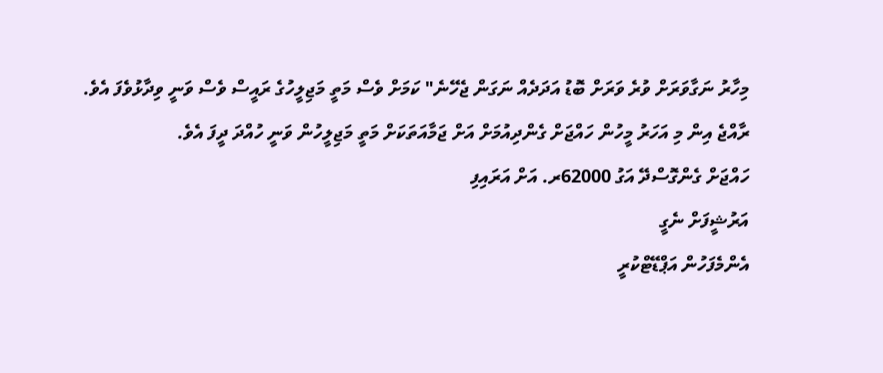މިހާރު ނަގާވަރަށް ވުރެ ވަރަށް ބޮޑު އަދަދެއް ނަގަން ޖެހޭނެ" ކަމަށް ވެސް މަތީ މަޖިލީހުގެ ރައީސް ވެސް ވަނީ ވިދާޅުވެފަ އެވެ.
ރާއްޖެ އިން މި އަހަރު މީހުން ހައްޖަށް ގެންދިއުމަށް އަށް ޖަމާއަތަކަށް މަތީ މަޖިލީހުން ވަނީ ހުއްދަ ދީފަ އެވެ.
ހައްޖަށް ގެންގޮސްދޭ އަގު 62000ރ. އަށް އަރައިފި
އަރުޝީފަށް ނެގީ
އެންމެފަހުން އަޕްޑޭޓްކުރީ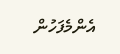އެންމެފަހުން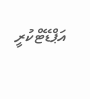އަޕްޑޭޓްކުރީ